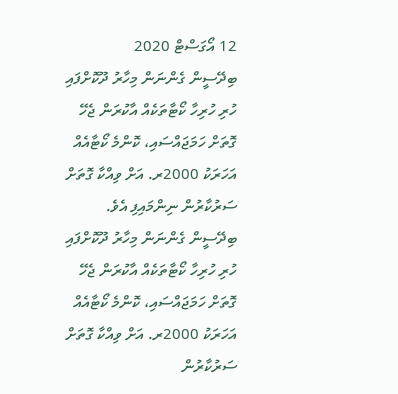12 އޯގަސްޓް 2020
ބިދޭސީން ގެންނަން މިހާރު ދޫކޮށްފައި ހުރި ހުރިހާ ކޯޓާތަކެއް އާކުރަން ޖެހޭ ގޮތަށް ހަމަޖައްސައި، ކޮންމެ ކޯޓާއެއް އަހަރަކު 2000ރ. އަށް ވިއްކާ ގޮތަށް ސަރުކާރުން ނިންމައިފި އެވެ.
ބިދޭސީން ގެންނަން މިހާރު ދޫކޮށްފައި ހުރި ހުރިހާ ކޯޓާތަކެއް އާކުރަން ޖެހޭ ގޮތަށް ހަމަޖައްސައި، ކޮންމެ ކޯޓާއެއް އަހަރަކު 2000ރ. އަށް ވިއްކާ ގޮތަށް ސަރުކާރުން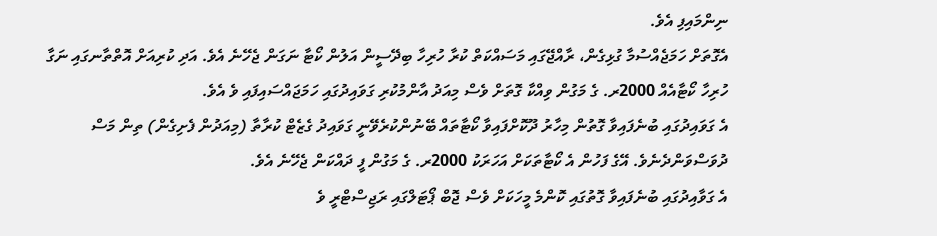ނިންމައިފި އެވެ.
އެގޮތަށް ހަމަޖެއްސުމާ ގުޅިގެން، ރާއްޖޭގައި މަސައްކަތް ކުރާ ހުރިހާ ބިދޭސީން އަލުން ކޯޓާ ނަގަން ޖެހޭނެ އެވެ. އަދި ކުރިއަށް އޮތްތާނގައި ނަގާ ހުރިހާ ކޯޓާއެއް 2000ރ. ގެ މަގުން ވިއްކާ ގޮތަށް ވެސް މިއަދު އާންމުކުރި ގަވައިދުގައި ހަމަޖައްސައިފައި ވެ އެވެ.
އެ ގަވައިދުގައި ބުނެފައިވާ ގޮތުން މިހާރު ދޫކޮށްފައިވާ ކޯޓާތައް ބޭނުންކުރެވޭނީ ގަވައިދު ގެޒެޓް ކުރާތާ (މިއަދުން ފެށިގެން) ތިން މަސް ދުވަސްވަންދެނެވެ. އޭގެ ފަހުން އެ ކޯޓާތަކަށް އަހަރަކު 2000ރ. ގެ މަގުން ފީ ދައްކަން ޖެހޭނެ އެވެ.
އެ ގަވާއިދުގައި ބުނެފައިވާ ގޮތުގައި ކޮންމެ މީހަކަށް ވެސް ޖޮބް ޕޯޓަލްގައި ރަޖިސްޓްރީ ވެ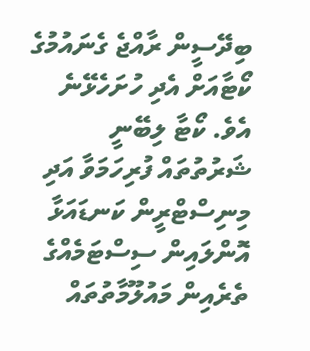ބިދޭސީން ރާއްޖެ ގެނައުމުގެ ކޯޓާއަށް އެދި ހުށަހެޅޭނެ އެވެ. ކޯޓާ ލިބޭނީ ޝަރުތުތައް ފުރިހަމަވާ އަދި މިނިސްޓްރީން ކަނޑައަޅާ އޮންލައިން ސިސްޓަމެއްގެ ތެރެއިން މައުލޫމާތުތައް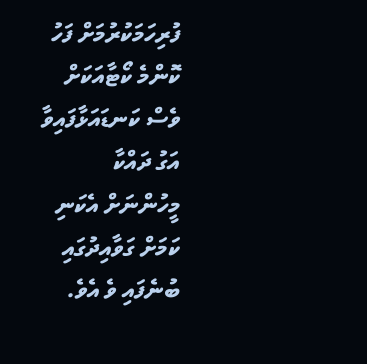ފުރިހަމަކުރުމަށް ފަހު ކޮންމެ ކޯޓާއަކަށް ވެސް ކަނޑައަޅާފައިވާ އަގު ދައްކާ މީހުންނަށް އެކަނި ކަމަށް ގަވާއިދުގައި ބުނެފައި ވެ އެވެ.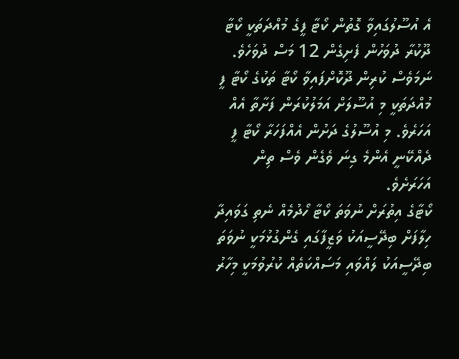އެ އުސޫލުގައިވާ ގޮތުން ކޯޓާ ފީގެ މުއްދަތަކީ ކޯޓާ ދޫކުރާ ދުވަހުން ފެށިގެން 12 މަސް ދުވަހެވެ.
ނަމަވެސް ކުރިން ދޫކޮށްފައިވާ ކޯޓާ ތަކުގެ ކޯޓާ ފީ މުއްދަތަކީ މި އުސޫލަށް އަމަލުކުރަން ފަށާތާ އެއް އަހަރެވެ. މި އުސޫލުގެ ދަށުން އެއްފަހަރާ ކޯޓާ ފީ ދެއްކޭނީ އެންމެ ގިނަ ވެގެން ވެސް ތިން އަހަރަށެވެ.
ކޯޓާގެ އިތުރަށް ނުވަތަ ކޯޓާ ހޯދުމެއް ނެތި ގަވައިދާ ހިލާފަށް ބިދޭސީއަކު ވަޒީފާގައި ގެންގުޅުމަކީ ނުވަތަ ބިދޭސީއަކު ލައްވައި މަސައްކަތެއް ކުރުވުމަކީ މިހާރު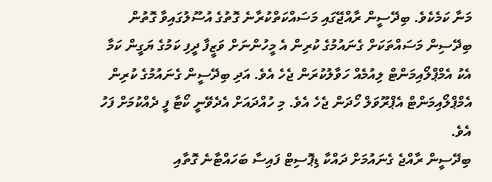މަނާ ކަމެކެވެ. ބިދޭސީން ރާއްޖޭގައި މަސައްކަތްކުރާނެ ގޮތުގެ އުސޫލުގައިވާ ގޮތުން ބިދޭސިން މަސައްތަކަށް ގެނައުމުގެ ކުރިން އެ މީހުންނަށް ވަޒީފާ ދީފި ކަމުގެ ޔަގީން ކަމާ އެކު އެމްޕްލޯއިމަންޓް ލިއުމެއް ހަވާލުކުރަން ޖެހެ އެވެ. އަދި ބިދޭސީން ގެނައުމުގެ ކުރިން އެމްޕްލޯއިމަންޓް އެޕްރޫވަލް ހޯދަން ޖެހެ އެވެ. މި ހުއްދައަށް އެދެވޭނީ ކޯޓާ ފީ ދެއްކުމަށް ފަހު އެވެ.
ބިދޭސީން ރާއްޖެ ގެނައުމަށް ދައްކާ ޑިޕޮސިޓް ފައިސާ ބަހައްޓާނެ ގޮތާއި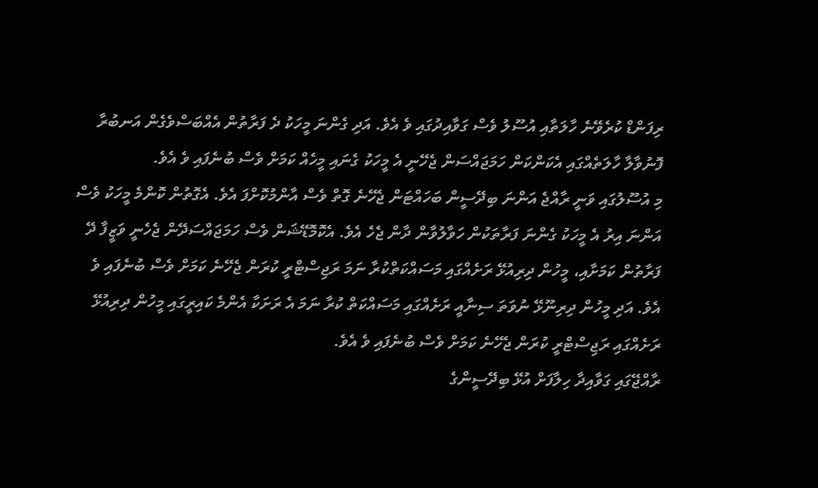ރިފަންޑް ކުރެވޭނެ ހާލަތާއި އުސޫލު ވެސް ގަވާއިދުގައި ވެ އެވެ. އަދި ގެންނަ މީހަކު ދެ ފަރާތުން އެއްބަސްވެގެން އަނބުރާ ފޮނުވާލާ ހާލަތެއްގައި އެކަންކަން ހަމަޖައްސަން ޖެހޭނީ އެ މީހަކު ގެނައި މީހެއް ކަމަށް ވެސް ބުނެފައި ވެ އެވެ.
މި އުސޫލުގައި ވަނީ ރާއްޖެ އަންނަ ބިދޭސީން ބަހައްޓަން ޖެހޭނެ ގޮތް ވެސް އާންމުކޮށްފަ އެވެ. އެގޮތުން ކޮންމެ މީހަކު ވެސް އަންނަ އިރު އެ މީހަކު ގެންނަ ފަރާތަކުން ހަވާލުވާން ދާން ޖެހެ އެވެ. އެކޮމޮޑޭޝަން ވެސް ހަމަޖައްސަދޭން ޖެހެނީ ވަޒީފާ ދޭ ފަރާތުން ކަމަށާއި، މީހުން ދިރިއުޅޭ ރަށެއްގައި މަސައްކަތްކުރާ ނަމަ ރަޖިސްޓްރީ ކުރަން ޖެހޭނެ ކަމަށް ވެސް ބުނެފައި ވެ އެވެ. އަދި މީހުން ދިރިނޫޅޭ ނުވަތަ ސިނާއީ ރަށެއްގައި މަސައްކަތް ކުރާ ނަމަ އެ ރަށަކާ އެންމެ ކައިރީގައި މީހުން ދިރިއުޅޭ ރަށެއްގައި ރަޖިސްޓްރީ ކުރަން ޖެހޭނެ ކަމަށް ވެސް ބުނެފައި ވެ އެވެ.
ރާއްޖޭގައި ގަވާއިދާ ހިލާފަށް އުޅޭ ބިދޭސީންގެ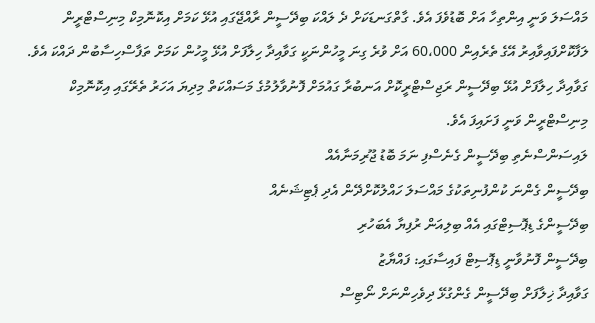މައްސަލަ ވަނީ އިންތިހާ އަށް ބޮޑުވެފަ އެވެ. ގާތްގަނޑަކަށް ދެ ލައްކަ ބިދޭސީން ރާއްޖޭގައި އުޅޭ ކަމަށް އިކޮނޮމިކް މިނިސްޓްރީން ލަފާކޮށްފައިވާއިރު އޭގެ ތެރެއިން 60،000 އަށް ވުރެ ގިނަ މީހުންނަކީ ގަވާއިދާ ހިލާފަށް އުޅޭ މީހުން ކަމަށް ތަފާސްހިސާބުން ދައްކަ އެވެ.
ގަވާއިދާ ހިލާފަށް އުޅޭ ބިދޭސީން ރަޖިސްޓްރީކޮށް އަނބުރާ ގައުމަށް ފޮނުވާލުމުގެ މަސައްކަތް މިދިޔަ އަހަރު ތެރޭގައި އިކޮނޮމިކް މިނިސްޓްރީން ވަނީ ފަށައިފަ އެވެ.
ލައިސަންސްނެތި ބިދޭސީން ގެނެސްފި ނަމަ ބޮޑު ޖޫރިމަނާއެއް
ބިދޭސީން ގެންނަ ކުންފުނިތަކުގެ މައްސަލަ ހައްލުކޮށްދޭން އެދި ޕެޓިޝަނެއް
ބިދޭސީންގެ ޑިޕޮސިޓްގައި އެއް ބިލިއަން ރުފިޔާ އެބަހުރި
ބިދޭސީން ފޮނުވާނީ ޑިޕޮސިޓް ފައިސާގައި: ފައްޔާޒު
ގަވާއިދާ ޚިލާފަށް ބިދޭސީން ގެންގުޅޭ ދިވެހިންނަށް ނޯޓިސް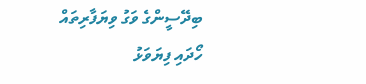ބިދޭސީންގެ ވަގު ވިޔަފާރިތައް ހޯދައި ފިޔަވަޅު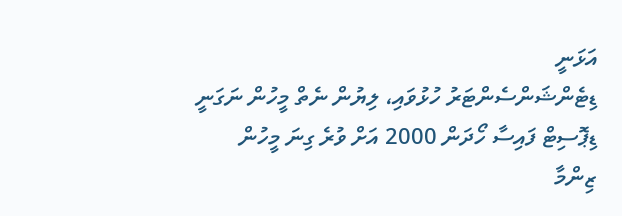އަޅަނީ
ޑިޓެންޝަންސެންޓަރު ހުޅުވައި، ލިޔުން ނެތް މީހުން ނަގަނީ
ޑިޕޮސިޓް ފައިސާ ހޯދަން 2000 އަށް ވުރެ ގިނަ މީހުން
ޒިންމާ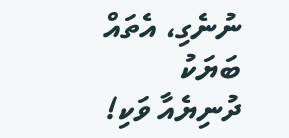ނުނެގި، އެތައް ބަޔަކު ދުނިޔެއާ ވަކި!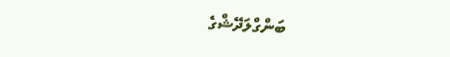ބަންގްލަދޭޝްގެ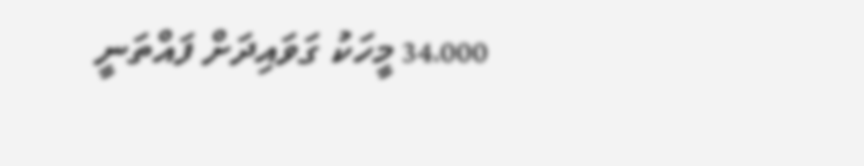34،000 މީހަކު ގަވައިދަށް ފައްތަނީ